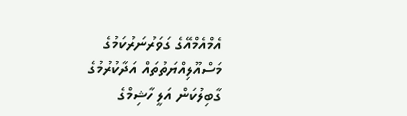އެމްއެމްއޭގެ ގަވަރުނަރުކަމުގެ މަސްއޫލިއްޔަތުތައް އަދާކުރުމުގެ ގާބިލުކަން އަލީ ހާޝިމްގެ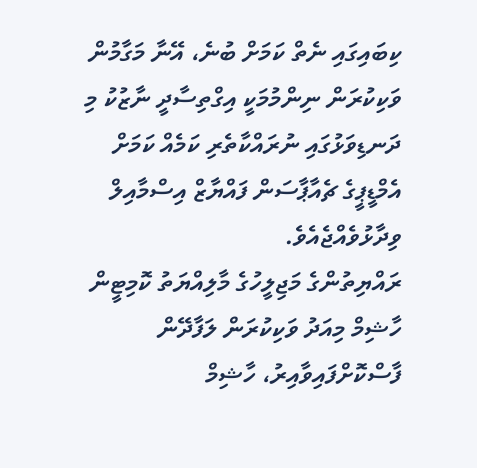ކިބައިގައި ނެތް ކަމަށް ބުނެ، އޭނާ މަގާމުން ވަކިކުރަން ނިންމުމަކީ އިގްތިސާދީ ނާޒުކު މި ދަނޑިވަޅުގައި ނުރައްކާތެރި ކަމެއް ކަމަށް އެމްޑީޕީގެ ޗެއާޕާސަން ފައްޔާޒް އިސްމާއިލް ވިދާޅުވެއްޖެއެވެ.
ރައްޔިތުންގެ މަޖިލީހުގެ މާލިއްޔަތު ކޮމިޓީން ހާޝިމް މިއަދު ވަކިކުރަން ލަފާދޭން ފާސްކޮށްފައިވާއިރު، ހާޝިމް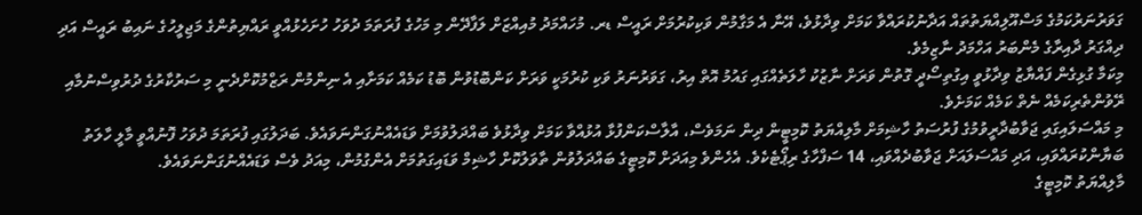ގަވަރުނަރުކަމުގެ މަސްއޫލިއްޔަތުތައް އަދާނުކުރައްވާ ކަމަށް ވިދާޅުވެ، އޭނާ އެ މަގާމުން ވަކިކުރުމަށް ރައީސް ޑރ. މުހައްމަދު މުއިއްޒަށް ލަފާދޭން މި މަހުގެ ފުރަތަމަ ދުވަހު ހުށަހެޅުއްވީ ރައްޔިތުންގެ މަޖިލީހުގެ ނައިބު ރައީސް އަދި ދިއްގަރު ދާއިރާގެ މެންބަރު އަހްމަދު ނާޒިމެވެ.
މިކަމާ ގުޅިގެން ފައްޔާޒު ވިދާޅުވީ އިގުތިސޯދީ ގޮތުން ވަރަށް ނާޒުކު ހާލަތެއްގައި ގައުމު އޮތް އިރު، ގަވަރުނަރު ވަކި ކުރުމަކީ ވަރަށް ކަންބޮޑުވުން ބޮޑު ކަމެއް ކަމަށާއި އެ ނިންމުން ރަޒްމުކޮށްދެނީ މި ސަރުކާރުގެ ދުރުވިސްނުމާއި ރޭވުންތެރިކަމެއް ނެތް ކަމެއް ކަމަށެވެ.
މި މައްސަލައިގައި ޖަވާބުދާރީވުމުގެ ފުރުސަތު ހާޝިމަށް މާލިއްޔަތު ކޮމިޓީން ދިން ނަމަވެސް، އާލާސްކަންފުޅާ އުޅުއްވާ ކަމަށް ވިދާޅުވެ ބައްދަލުވުމަށް ވަޑައެއްނުގަންނަވައެވެ. ބަދަލުގައި ފުރަތަމަ ދުވަހު ފޮނުއްވީ މާލީ ހާލަތު ބަޔާންކުރައްވައި، އަދި މައްސަލައަށް ޖަވާބުދެއްވައި، 14 ސަފްހާގެ ރިޕޯޓެކެވެ. އެހެންވެ މިއަދަށް ކޮމިޓީގެ ބައްދަލުވުން ތާވަލުކޮށް ހާޝިމް ވަޑައިގަތުމަށް އެންގުމުން، މިއަދު ވެސް ވަޑައެއްނުގަންނަވައެވެ.
މާލިއްޔަތު ކޮމިޓީގެ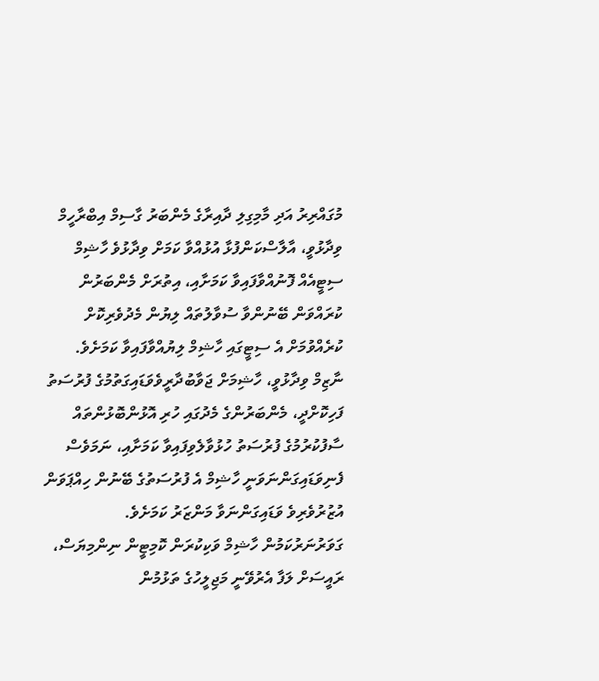މުގައްރިރު އަދި މާމިގިލި ދާއިރާގެ މެންބަރު ގާސިމް އިބްރާހީމް ވިދާޅުވީ، އާލާސްކަންފުޅާ އުޅުއްވާ ކަމަށް ވިދާޅުވެ ހާޝިމް ސިޓީއެއް ފޮނުއްވާފައިވާ ކަމަށާއި، އިތުރަށް މެންބަރުން ކުރައްވަން ބޭނުންވާ ސުވާލުތައް ލިޔުން މެދުވެރިކޮށް ކުރެއްވުމަށް އެ ސިޓީގައި ހާޝިމް ލިޔުއްވާފައިވާ ކަމަށެވެ.
ނާޒިމް ވިދާޅުވީ، ހާޝިމަށް ޖަވާބުދާރީވެވަޑައިގަތުމުގެ ފުރުސަތު ފަހިކޮށްދީ، މެންބަރުންގެ މެދުގައި ހުރި އޮޅުންބޮޅުންތައް ސާފުކުރުމުގެ ފުރުސަތު ހުޅުވާލެވިފައިވާ ކަމަށާއި، ނަމަވެސް ފެނިވަޑައިގަންނަވަނީ ހާޝިމް އެ ފުރުސަތުގެ ބޭނުން ހިއްޕަވަން އުޒުރުވެރިވެ ވަޑައިގަންނަވާ މަންޒަރު ކަމަށެވެ.
ގަވަރުނަރުކަމުން ހާޝިމް ވަކިކުރަން ކޮމިޓީން ނިންމިޔަސް، ރައީސަށް ލަފާ އެރުވޭނީ މަޖިލީހުގެ ތަޅުމުން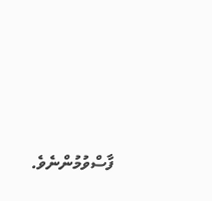ފާސްވުމުންނެވެ.